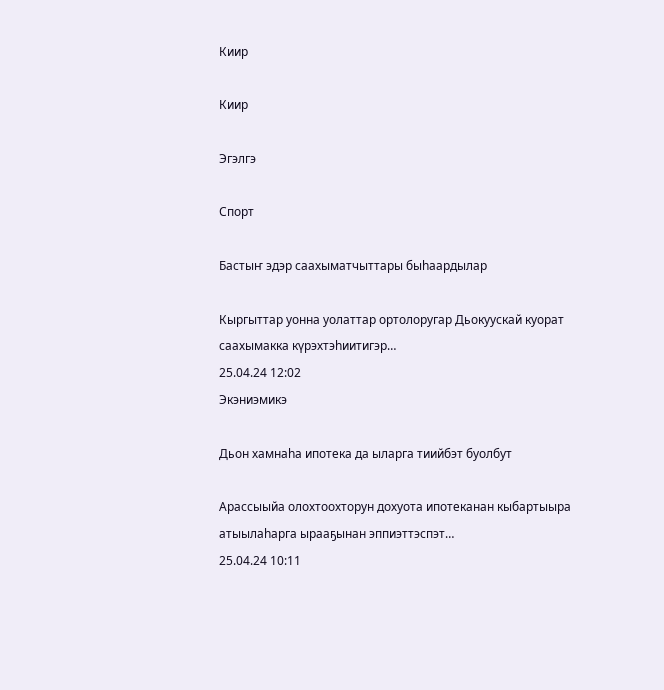Киир

Киир

Эгэлгэ

Спорт

Бастыҥ эдэр саахыматчыттары быһаардылар

Кыргыттар уонна уолаттар ортолоругар Дьокуускай куорат саахымакка күрэхтэһиитигэр…
25.04.24 12:02
Экэниэмикэ

Дьон хамнаһа ипотека да ыларга тиийбэт буолбут

Арассыыйа олохтоохторун дохуота ипотеканан кыбартыыра атыылаһарга ырааҕынан эппиэттэспэт…
25.04.24 10:11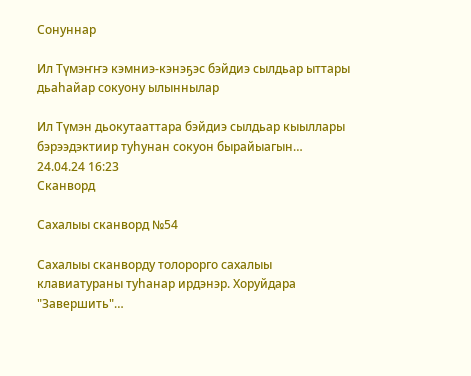Сонуннар

Ил Түмэҥҥэ кэмниэ-кэнэҕэс бэйдиэ сылдьар ыттары дьаһайар сокуону ылыннылар

Ил Түмэн дьокутааттара бэйдиэ сылдьар кыыллары бэрээдэктиир туһунан сокуон бырайыагын…
24.04.24 16:23
Сканворд

Сахалыы сканворд №54

Сахалыы сканворду толорорго сахалыы клавиатураны туһанар ирдэнэр. Хоруйдара "Завершить"…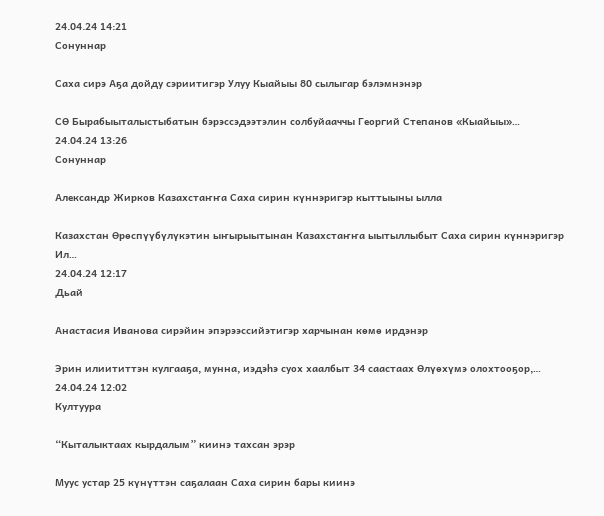24.04.24 14:21
Сонуннар

Саха сирэ Аҕа дойду сэриитигэр Улуу Кыайыы 80 сылыгар бэлэмнэнэр

СӨ Бырабыыталыстыбатын бэрэссэдээтэлин солбуйааччы Георгий Степанов «Кыайыы»…
24.04.24 13:26
Сонуннар

Александр Жирков Казахстаҥҥа Саха сирин күннэригэр кыттыыны ылла

Казахстан Өрөспүүбүлүкэтин ыҥырыытынан Казахстаҥҥа ыытыллыбыт Саха сирин күннэригэр Ил…
24.04.24 12:17
Дьай

Анастасия Иванова сирэйин эпэрээссийэтигэр харчынан көмө ирдэнэр

Эрин илиититтэн кулгааҕа, мунна, иэдэһэ суох хаалбыт 34 саастаах Өлүөхүмэ олохтооҕор,…
24.04.24 12:02
Култуура

“Кыталыктаах кырдалым” киинэ тахсан эрэр

Муус устар 25 күнүттэн саҕалаан Саха сирин бары киинэ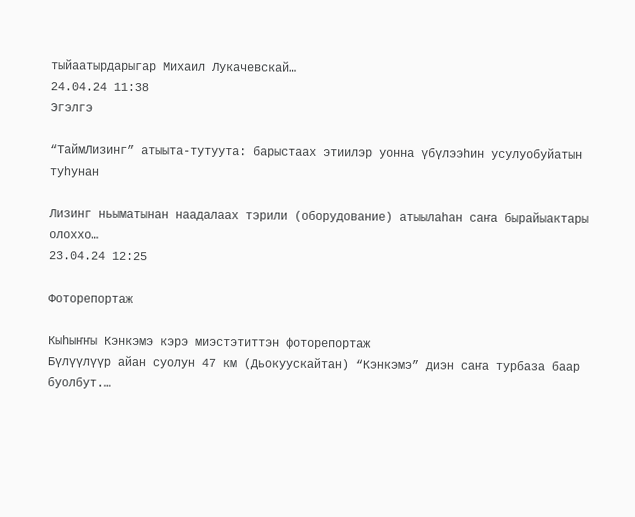тыйаатырдарыгар Михаил Лукачевскай…
24.04.24 11:38
Эгэлгэ

“ТаймЛизинг” атыыта-тутуута: барыстаах этиилэр уонна үбүлээһин усулуобуйатын туһунан

Лизинг ньыматынан наадалаах тэрили (оборудование) атыылаһан саҥа бырайыактары олоххо…
23.04.24 12:25

Фоторепортаж

Кыһыҥҥы Кэнкэмэ кэрэ миэстэтиттэн фоторепортаж
Бүлүүлүүр айан суолун 47 км (Дьокуускайтан) “Кэнкэмэ” диэн саҥа турбаза баар буолбут.…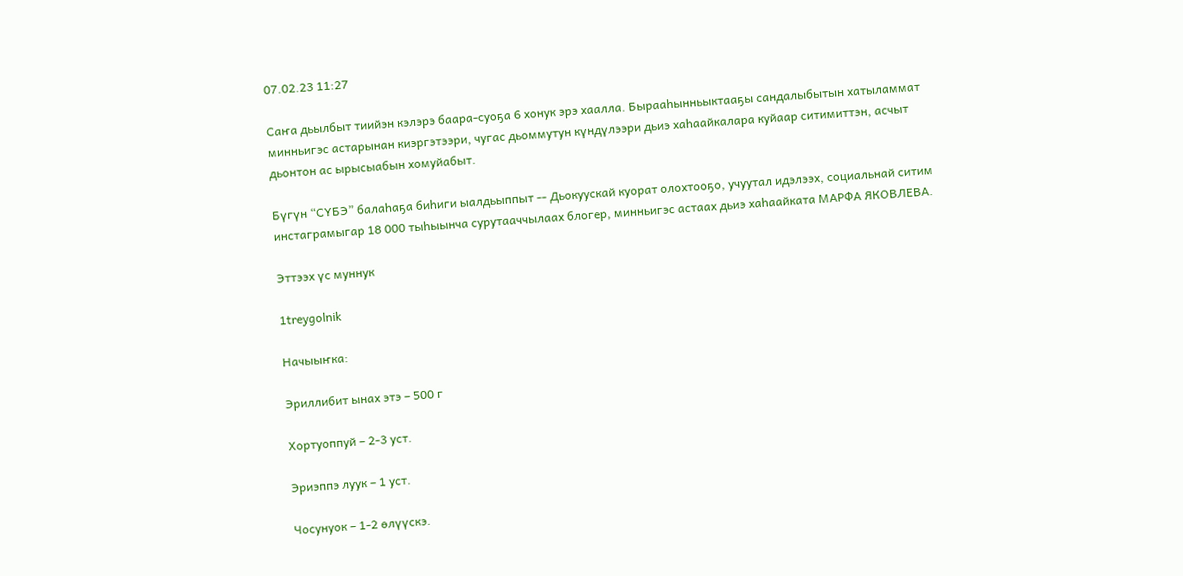07.02.23 11:27

Саҥа дьылбыт тиийэн кэлэрэ баара-суоҕа 6 хонук эрэ хаалла. Бырааһынньыктааҕы сандалыбытын хатыламмат минньигэс астарынан киэргэтээри, чугас дьоммутун күндүлээри дьиэ хаһаайкалара куйаар ситимиттэн, асчыт дьонтон ас ырысыабын хомуйабыт.

Бүгүн “СҮБЭ” балаһаҕа биһиги ыалдьыппыт -- Дьокуускай куорат олохтооҕо, учуутал идэлээх, социальнай ситим инстаграмыгар 18 000 тыһыынча сурутааччылаах блогер, минньигэс астаах дьиэ хаһаайката МАРФА ЯКОВЛЕВА.

Эттээх үс муннук

1treygolnik

Начыыҥка:

Эриллибит ынах этэ – 500 г

Хортуоппуй – 2-3 уст.

Эриэппэ луук – 1 уст.

Чосунуок – 1-2 өлүүскэ.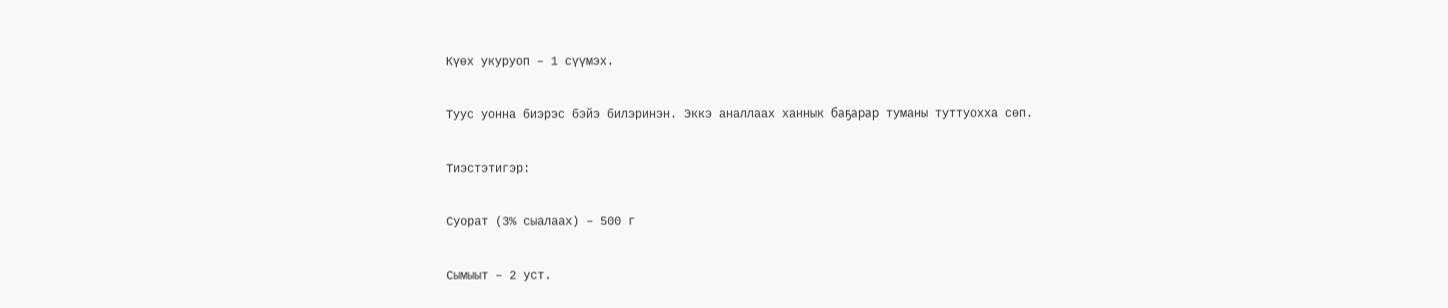Күөх укуруоп – 1 сүүмэх.

Туус уонна биэрэс бэйэ билэринэн. Эккэ аналлаах ханнык баҕарар туманы туттуохха сөп.

Тиэстэтигэр:

Суорат (3% сыалаах) – 500 г

Сымыыт – 2 уст.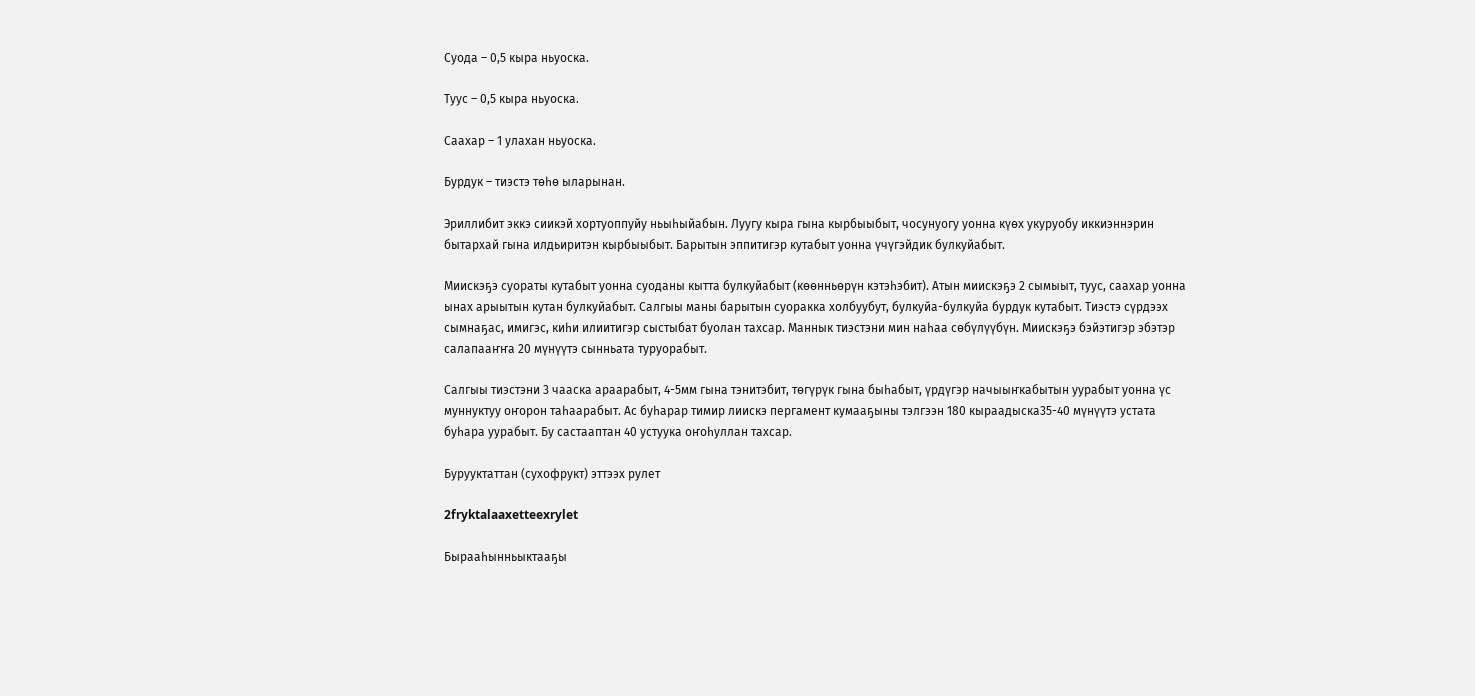Суода – 0,5 кыра ньуоска.

Туус – 0,5 кыра ньуоска.

Саахар – 1 улахан ньуоска.

Бурдук – тиэстэ төһө ыларынан.

Эриллибит эккэ сиикэй хортуоппуйу ньыһыйабын. Луугу кыра гына кырбыыбыт, чосунуогу уонна күөх укуруобу иккиэннэрин бытархай гына илдьиритэн кырбыыбыт. Барытын эппитигэр кутабыт уонна үчүгэйдик булкуйабыт.

Миискэҕэ суораты кутабыт уонна суоданы кытта булкуйабыт (көөнньөрүн кэтэһэбит). Атын миискэҕэ 2 сымыыт, туус, саахар уонна ынах арыытын кутан булкуйабыт. Салгыы маны барытын суоракка холбуубут, булкуйа-булкуйа бурдук кутабыт. Тиэстэ сүрдээх сымнаҕас, имигэс, киһи илиитигэр сыстыбат буолан тахсар. Маннык тиэстэни мин наһаа сөбүлүүбүн. Миискэҕэ бэйэтигэр эбэтэр салапааҥҥа 20 мүнүүтэ сынньата туруорабыт.

Салгыы тиэстэни 3 чааска араарабыт, 4-5мм гына тэнитэбит, төгүрүк гына быһабыт, үрдүгэр начыыҥкабытын уурабыт уонна үс муннуктуу оҥорон таһаарабыт. Ас буһарар тимир лиискэ пергамент кумааҕыны тэлгээн 180 кыраадыска35-40 мүнүүтэ устата буһара уурабыт. Бу састааптан 40 устуука оҥоһуллан тахсар.

Бурууктаттан (сухофрукт) эттээх рулет

2fryktalaaxetteexrylet

Бырааһынньыктааҕы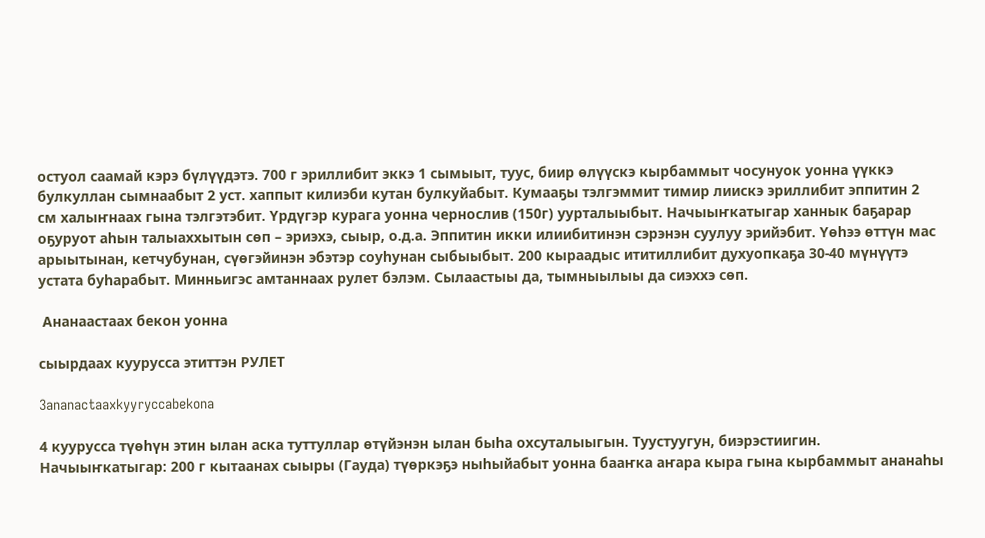остуол саамай кэрэ бүлүүдэтэ. 700 г эриллибит эккэ 1 сымыыт, туус, биир өлүүскэ кырбаммыт чосунуок уонна үүккэ булкуллан сымнаабыт 2 уст. хаппыт килиэби кутан булкуйабыт. Кумааҕы тэлгэммит тимир лиискэ эриллибит эппитин 2 см халыҥнаах гына тэлгэтэбит. Үрдүгэр курага уонна чернослив (150г) уурталыыбыт. Начыыҥкатыгар ханнык баҕарар оҕуруот аһын талыаххытын сөп – эриэхэ, сыыр, о.д.а. Эппитин икки илиибитинэн сэрэнэн суулуу эрийэбит. Үөһээ өттүн мас арыытынан, кетчубунан, сүөгэйинэн эбэтэр соуһунан сыбыыбыт. 200 кыраадыс ититиллибит духуопкаҕа 30-40 мүнүүтэ устата буһарабыт. Минньигэс амтаннаах рулет бэлэм. Сылаастыы да, тымныылыы да сиэххэ сөп.

 Ананаастаах бекон уонна

сыырдаах куурусса этиттэн РУЛЕТ

3ananactaaxkyyryccabekona

4 куурусса түөһүн этин ылан аска туттуллар өтүйэнэн ылан быһа охсуталыыгын. Туустуугун, биэрэстиигин. Начыыҥкатыгар: 200 г кытаанах сыыры (Гауда) түөркэҕэ ныһыйабыт уонна бааҥка аҥара кыра гына кырбаммыт ананаһы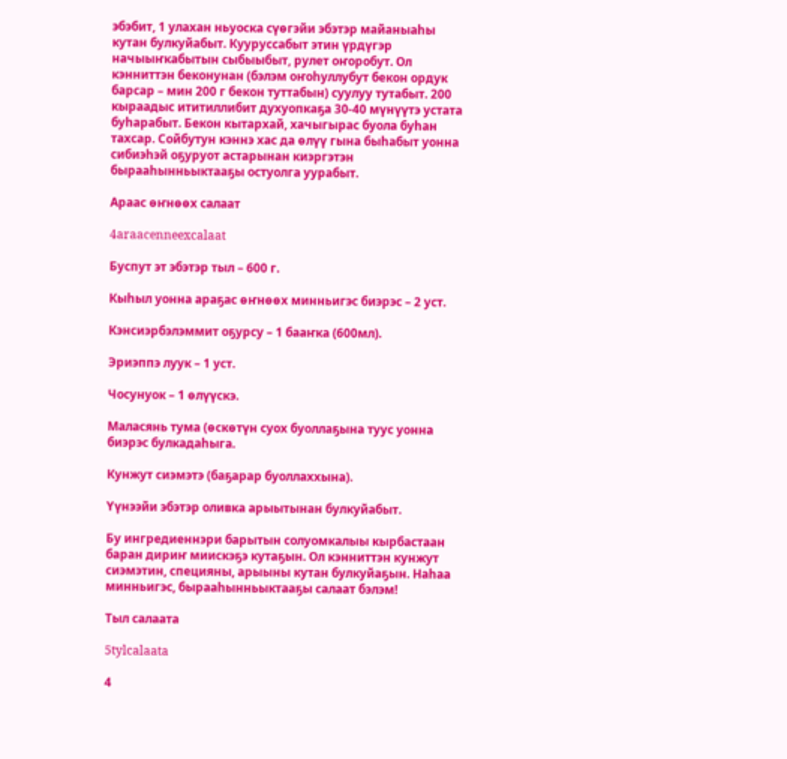эбэбит, 1 улахан ньуоска сүөгэйи эбэтэр майаныаһы кутан булкуйабыт. Кууруссабыт этин үрдүгэр начыыҥкабытын сыбыыбыт, рулет оҥоробут. Ол кэнниттэн беконунан (бэлэм оҥоһуллубут бекон ордук барсар – мин 200 г бекон туттабын) суулуу тутабыт. 200 кыраадыс ититиллибит духуопкаҕа 30-40 мүнүүтэ устата буһарабыт. Бекон кытархай, хачыгырас буола буһан тахсар. Сойбутун кэннэ хас да өлүү гына быһабыт уонна сибиэһэй оҕуруот астарынан киэргэтэн бырааһынньыктааҕы остуолга уурабыт.

Араас өҥнөөх салаат

4araacenneexcalaat

Буспут эт эбэтэр тыл – 600 г.

Кыһыл уонна араҕас өҥнөөх минньигэс биэрэс – 2 уст.

Кэнсиэрбэлэммит оҕурсу – 1 бааҥка (600мл).

Эриэппэ луук – 1 уст.

Чосунуок – 1 өлүүскэ.

Маласянь тума (өскөтүн суох буоллаҕына туус уонна биэрэс булкадаһыга.

Кунжут сиэмэтэ (баҕарар буоллаххына).

Үүнээйи эбэтэр оливка арыытынан булкуйабыт.

Бу ингредиеннэри барытын солуомкалыы кырбастаан баран дириҥ миискэҕэ кутаҕын. Ол кэнниттэн кунжут сиэмэтин, специяны, арыыны кутан булкуйаҕын. Наһаа минньигэс, бырааһынньыктааҕы салаат бэлэм!

Тыл салаата

5tylcalaata

4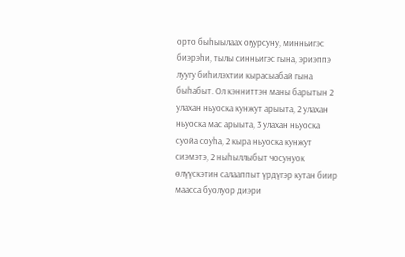орто быһыылаах оҕурсуну, минньигэс биэрэһи, тылы синньигэс гына, эриэппэ луугу биһилэхтии кырасыабай гына быһабыт. Ол кэнниттэн маны барытын 2 улахан ньуоска кунжут арыыта, 2 улахан ньуоска мас арыыта, 3 улахан ньуоска суойа соуһа, 2 кыра ньуоска кунжут сиэмэтэ, 2 ныһыллыбыт чосунуок өлүүскэтин салааппыт үрдүгэр кутан биир маасса буолуор диэри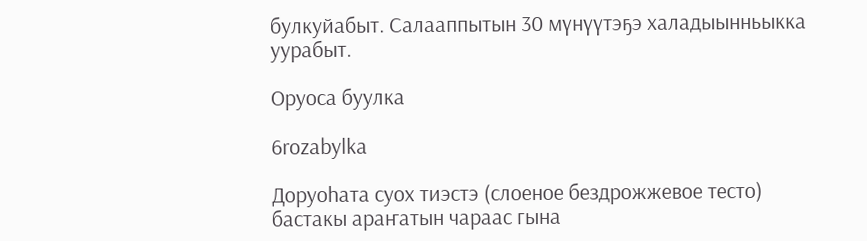булкуйабыт. Салааппытын 30 мүнүүтэҕэ халадыынньыкка уурабыт.

Оруоса буулка

6rozabylka

Доруоһата суох тиэстэ (слоеное бездрожжевое тесто) бастакы араҥатын чараас гына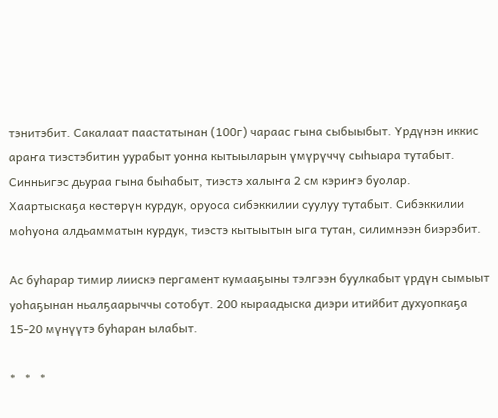тэнитэбит. Сакалаат паастатынан (100г) чараас гына сыбыыбыт. Үрдүнэн иккис араҥа тиэстэбитин уурабыт уонна кытыыларын үмүрүччү сыһыара тутабыт. Синньигэс дьураа гына быһабыт, тиэстэ халыҥа 2 см кэриҥэ буолар. Хаартыскаҕа көстөрүн курдук, оруоса сибэккилии суулуу тутабыт. Сибэккилии моһуона алдьамматын курдук, тиэстэ кытыытын ыга тутан, силимнээн биэрэбит.

Ас буһарар тимир лиискэ пергамент кумааҕыны тэлгээн буулкабыт үрдүн сымыыт уоһаҕынан ньалҕаарыччы сотобут. 200 кыраадыска диэри итийбит духуопкаҕа 15-20 мүнүүтэ буһаран ылабыт.

*   *   *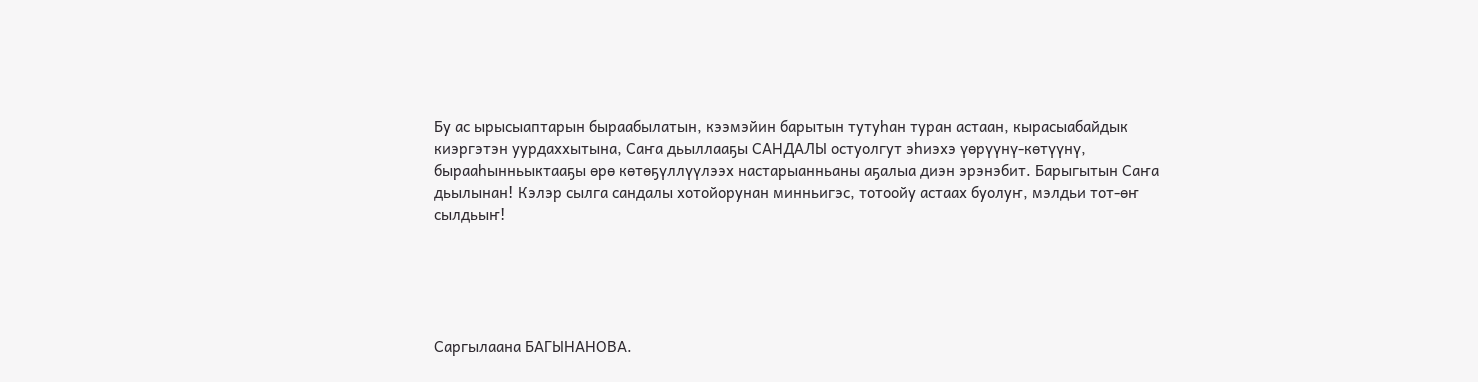Бу ас ырысыаптарын быраабылатын, кээмэйин барытын тутуһан туран астаан, кырасыабайдык киэргэтэн уурдаххытына, Саҥа дьыллааҕы САНДАЛЫ остуолгут эһиэхэ үөрүүнү-көтүүнү, бырааһынньыктааҕы өрө көтөҕүллүүлээх настарыанньаны аҕалыа диэн эрэнэбит. Барыгытын Саҥа дьылынан! Кэлэр сылга сандалы хотойорунан минньигэс, тотоойу астаах буолуҥ, мэлдьи тот-өҥ сылдьыҥ!





Саргылаана БАГЫНАНОВА.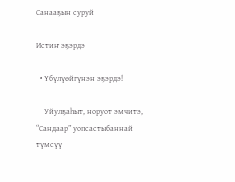Санааҕын суруй

Истиҥ эҕэрдэ

  • Үбүлүөйгүнэн эҕэрдэ!

    Уйулҕаһыт, норуот эмчитэ, “Сандаар” уопсастыбаннай түмсүү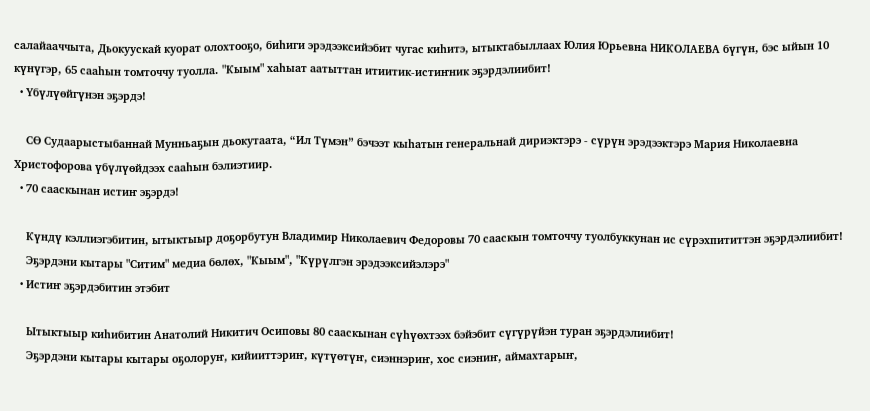салайааччыта, Дьокуускай куорат олохтооҕо, биһиги эрэдээксийэбит чугас киһитэ, ытыктабыллаах Юлия Юрьевна НИКОЛАЕВА бүгүн, бэс ыйын 10 күнүгэр, 65 сааһын томточчу туолла. "Кыым" хаһыат аатыттан итиитик-истиҥник эҕэрдэлиибит!
  • Үбүлүөйгүнэн эҕэрдэ!

    СӨ Судаарыстыбаннай Мунньаҕын дьокутаата, “Ил Түмэн” бэчээт кыһатын генеральнай дириэктэрэ - сүрүн эрэдээктэрэ Мария Николаевна Христофорова үбүлүөйдээх сааһын бэлиэтиир.
  • 70 сааскынан истиҥ эҕэрдэ!

    Күндү кэллиэгэбитин, ытыктыыр доҕорбутун Владимир Николаевич Федоровы 70 сааскын томточчу туолбуккунан ис сүрэхпититтэн эҕэрдэлиибит!
    Эҕэрдэни кытары "Ситим" медиа бөлөх, "Кыым", "Күрүлгэн эрэдээксийэлэрэ"
  • Истиҥ эҕэрдэбитин этэбит

    Ытыктыыр киһибитин Анатолий Никитич Осиповы 80 сааскынан сүһүөхтээх бэйэбит сүгүрүйэн туран эҕэрдэлиибит!
    Эҕэрдэни кытары кытары оҕолоруҥ, кийииттэриҥ, күтүөтүҥ, сиэннэриҥ, хос сиэниҥ, аймахтарыҥ,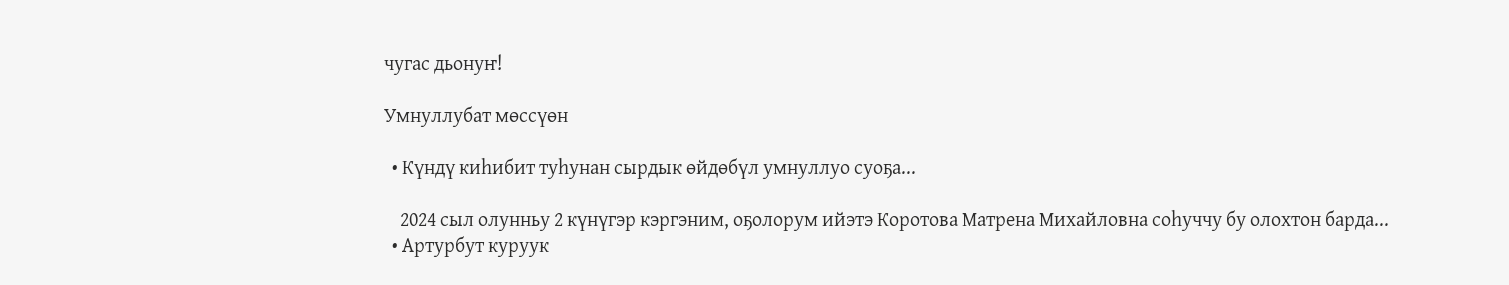чугас дьонуҥ!

Умнуллубат мөссүөн

  • Күндү киһибит туһунан сырдык өйдөбүл умнуллуо суоҕа...

    2024 сыл олунньу 2 күнүгэр кэргэним, оҕолорум ийэтэ Коротова Матрена Михайловна соһуччу бу олохтон барда...
  • Артурбут куруук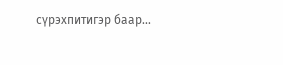сүрэхпитигэр баар...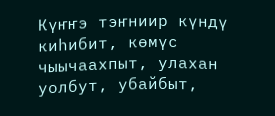Күҥҥэ тэҥниир күндү киһибит, көмүс чыычаахпыт, улахан уолбут, убайбыт,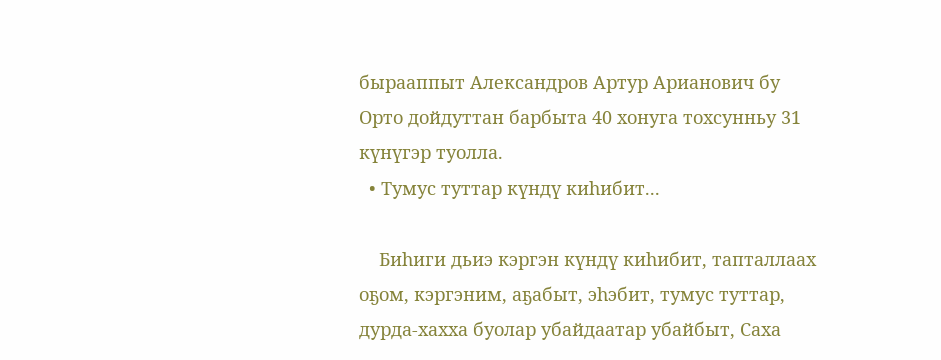бырааппыт Александров Артур Арианович бу Орто дойдуттан барбыта 40 хонуга тохсунньу 31 күнүгэр туолла.
  • Тумус туттар күндү киһибит...

    Биһиги дьиэ кэргэн күндү киһибит, тапталлаах оҕом, кэргэним, аҕабыт, эһэбит, тумус туттар, дурда-хахха буолар убайдаатар убайбыт, Саха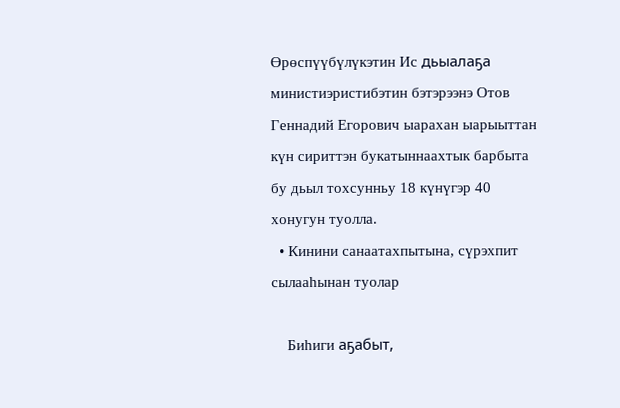Өрөспүүбүлүкэтин Ис дьыалаҕа министиэристибэтин бэтэрээнэ Отов Геннадий Егорович ыарахан ыарыыттан күн сириттэн букатыннаахтык барбыта бу дьыл тохсунньу 18 күнүгэр 40 хонугун туолла.
  • Кинини санаатахпытына, сүрэхпит сылааһынан туолар

    Биһиги аҕабыт,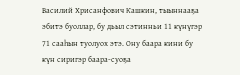Василий Хрисанфович Кашкин, тыыннааҕа эбитэ буоллар, бу дьыл сэтинньи 11 күнүгэр 71 сааһын туолуох этэ. Ону баара кини бу күн сиригэр баара-суоҕа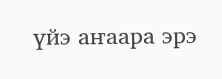үйэ аҥаара эрэ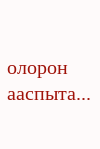олорон ааспыта...